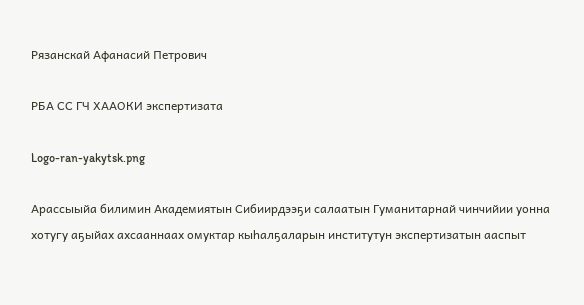Рязанскай Афанасий Петрович

РБА СС ГЧ ХААОКИ экспертизата

Logo-ran-yakytsk.png

Арассыыйа билимин Академиятын Сибиирдээҕи салаатын Гуманитарнай чинчийии уонна хотугу аҕыйах ахсааннаах омуктар кыһалҕаларын институтун экспертизатын ааспыт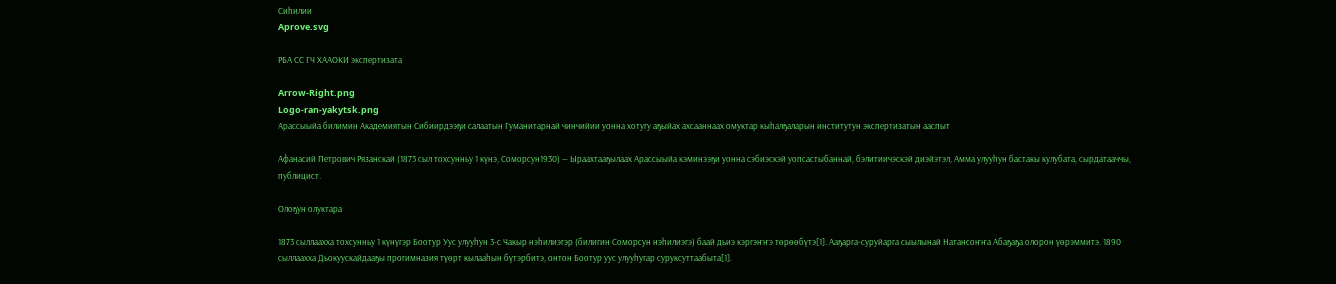Сиһилии
Aprove.svg

РБА СС ГЧ ХААОКИ экспертизата

Arrow-Right.png
Logo-ran-yakytsk.png
Арассыыйа билимин Академиятын Сибиирдээҕи салаатын Гуманитарнай чинчийии уонна хотугу аҕыйах ахсааннаах омуктар кыһалҕаларын институтун экспертизатын ааспыт

Афанасий Петрович Рязанскай (1873 сыл тохсунньу 1 күнэ, Соморсун1930) — Ыраахтааҕылаах Арассыыйа кэминээҕи уонна сэбиэскэй уопсастыбаннай, бэлитиичэскэй диэйэтэл, Амма улууһун бастакы кулубата, сырдатааччы, публицист.

Олоҕун олуктара

1873 сыллаахха тохсунньу 1 күнүгэр Боотур Уус улууһун 3-с Чакыр нэһилиэгэр (билигин Соморсун нэһилиэгэ) баай дьиэ кэргэҥҥэ төрөөбүтэ[1]. Ааҕарга-суруйарга сыылынай Натансоҥҥа Абаҕаҕа олорон үөрэммитэ. 1890 сыллаахха Дьокуускайдааҕы прогимназия түөрт кылааһын бүтэрбитэ, онтон Боотур уус улууһугар суруксуттаабыта[1].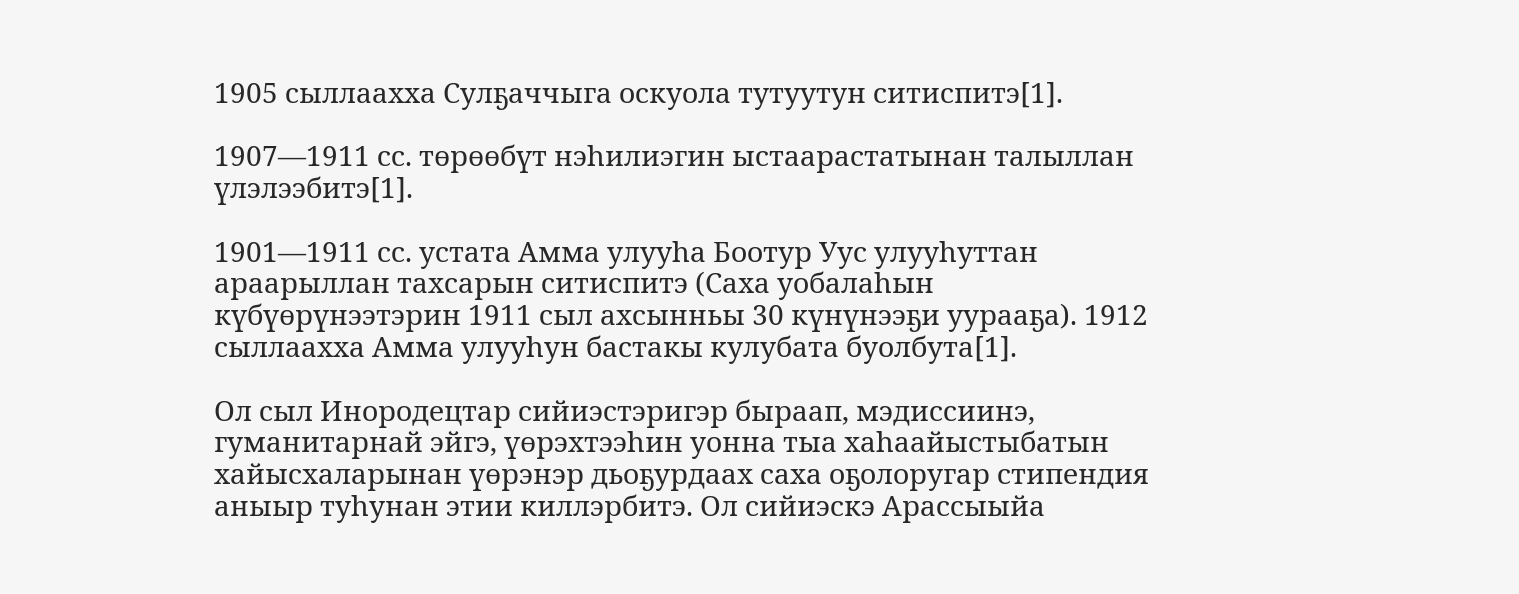1905 сыллаахха Сулҕаччыга оскуола тутуутун ситиспитэ[1].

1907—1911 сс. төрөөбүт нэһилиэгин ыстаарастатынан талыллан үлэлээбитэ[1].

1901—1911 сс. устата Амма улууһа Боотур Уус улууһуттан араарыллан тахсарын ситиспитэ (Саха уобалаһын күбүөрүнээтэрин 1911 сыл ахсынньы 30 күнүнээҕи уурааҕа). 1912 сыллаахха Амма улууһун бастакы кулубата буолбута[1].

Ол сыл Инородецтар сийиэстэригэр быраап, мэдиссиинэ, гуманитарнай эйгэ, үөрэхтээһин уонна тыа хаһаайыстыбатын хайысхаларынан үөрэнэр дьоҕурдаах саха оҕолоругар стипендия аныыр туһунан этии киллэрбитэ. Ол сийиэскэ Арассыыйа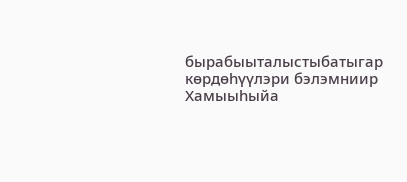бырабыыталыстыбатыгар көрдөһүүлэри бэлэмниир Хамыыһыйа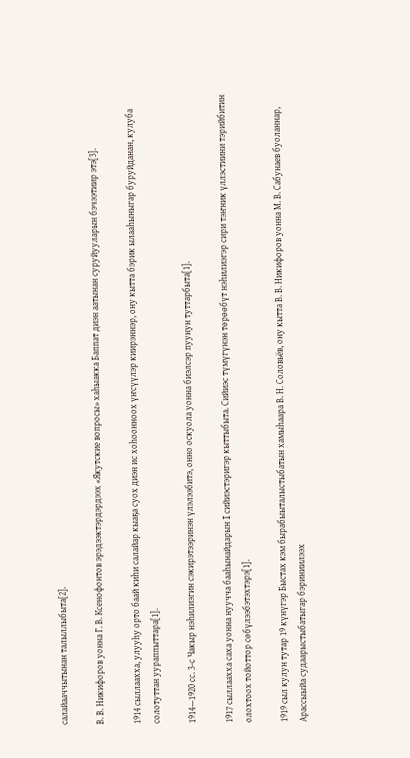салайааччытынан талыллыбыта[2].

В. В. Никифоров уонна Г. В. Ксенофонтов эрэдээктэрдэрдээх «Якутские вопросы» хаһыакка Баппат диэн аатынан суруйууларын бэчээтиир этэ[3].

1914 сыллаахха, улууһу орто баай киһи салайар кыаҕа суох диэн ис хоһоонноох үҥсүүлэр киирэннэр, ону кытта бэрик ылааһыныгар буруйданан, кулуба солотуттан уураппыттара[1].

1914—1920 сс. 3-с Чакыр нэһилиэгин сэкирэтээринэн үлэлээбитэ, онно оскуола уонна биэлсэр пуунун туттарбыта[1].

1917 сыллаахха саха уонна нуучча бааһынайдарын I сийиэстэригэр кыттыбыта. Сийиэс түмүгүнэн төрөөбүт нэһилиэгэр сири тэҥник үллэстиини тэрийбитин олохтоох тойоттор сөбүлээбэтэхтэрэ[1].

1919 сыл кулун тутар 19 күнүгэр Быстах кэм бырабыыталыстыбатын хамыһаара В. Н. Соловьёв, ону кытта В. В. Никифоров уонна М. В. Сабунаев буоланнар, Арассыыйа судаарыстыбатыгар бэриниилээх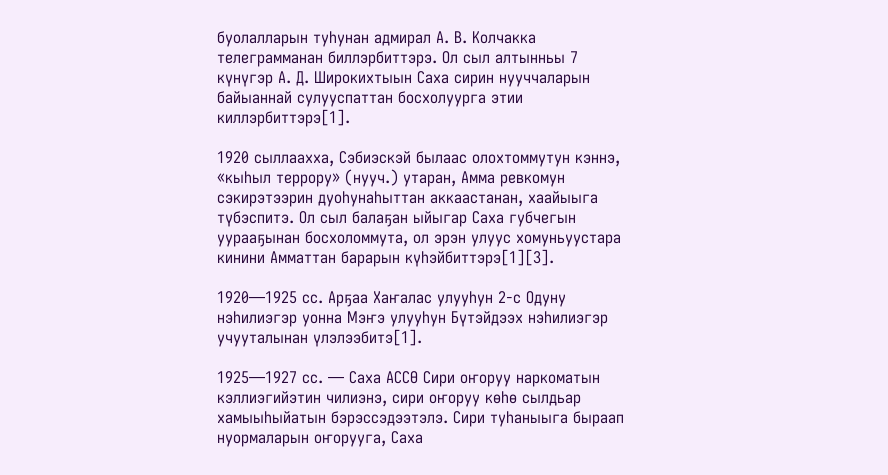буолалларын туһунан адмирал А. В. Колчакка телеграмманан биллэрбиттэрэ. Ол сыл алтынньы 7 күнүгэр А. Д. Широкихтыын Саха сирин нууччаларын байыаннай сулууспаттан босхолуурга этии киллэрбиттэрэ[1].

1920 сыллаахха, Сэбиэскэй былаас олохтоммутун кэннэ, «кыһыл террору» (нууч.) утаран, Амма ревкомун сэкирэтээрин дуоһунаһыттан аккаастанан, хаайыыга түбэспитэ. Ол сыл балаҕан ыйыгар Саха губчегын уурааҕынан босхоломмута, ол эрэн улуус хомуньуустара кинини Амматтан барарын күһэйбиттэрэ[1][3].

1920—1925 сс. Арҕаа Хаҥалас улууһун 2-с Одуну нэһилиэгэр уонна Мэҥэ улууһун Бүтэйдээх нэһилиэгэр учууталынан үлэлээбитэ[1].

1925—1927 сс. — Саха АССӨ Сири оҥоруу наркоматын кэллиэгийэтин чилиэнэ, сири оҥоруу көһө сылдьар хамыыһыйатын бэрэссэдээтэлэ. Сири туһаныыга быраап нуормаларын оҥорууга, Саха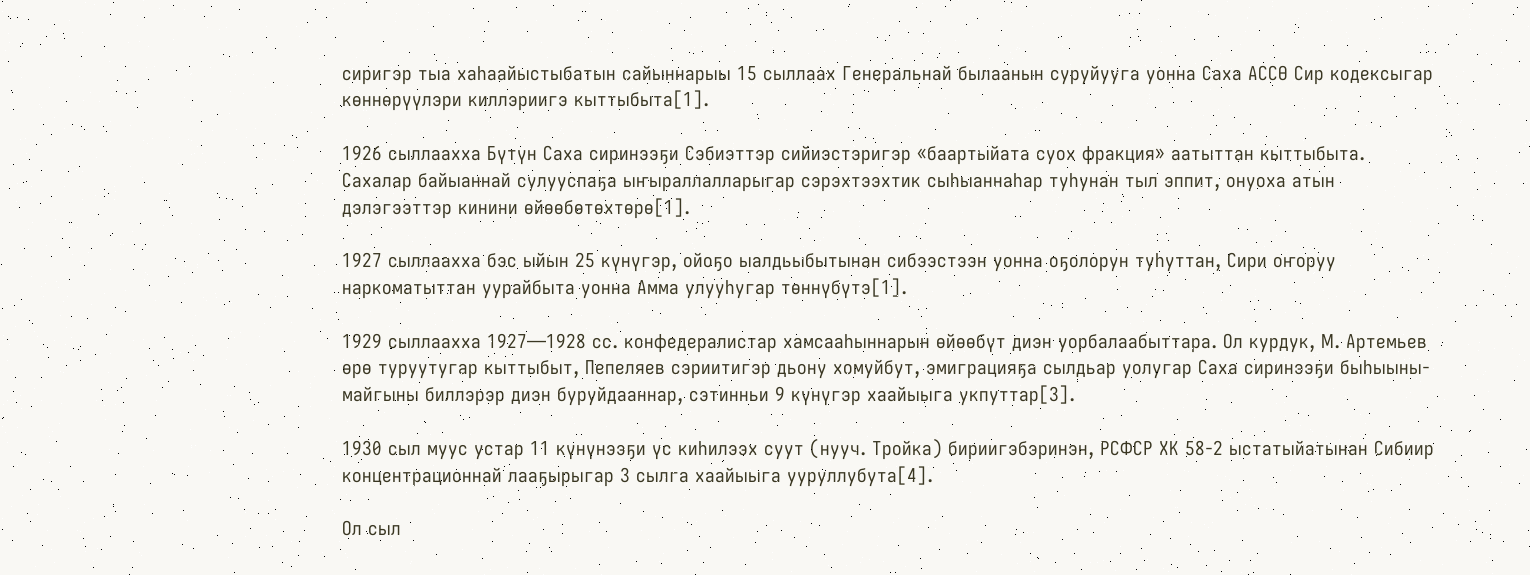сиригэр тыа хаһаайыстыбатын сайыннарыы 15 сыллаах Генеральнай былаанын суруйууга уонна Саха АССӨ Сир кодексыгар көннөрүүлэри киллэриигэ кыттыбыта[1].

1926 сыллаахха Бүтүн Саха сиринээҕи Сэбиэттэр сийиэстэригэр «баартыйата суох фракция» аатыттан кыттыбыта. Сахалар байыаннай сулууспаҕа ыҥыраллалларыгар сэрэхтээхтик сыһыаннаһар туһунан тыл эппит, онуоха атын дэлэгээттэр кинини өйөөбөтөхтөрө[1].

1927 сыллаахха бэс ыйын 25 күнүгэр, ойоҕо ыалдьыбытынан сибээстээн уонна оҕолорун туһуттан, Сири оҥоруу наркоматыттан уурайбыта уонна Амма улууһугар төннүбүтэ[1].

1929 сыллаахха 1927—1928 сс. конфедералистар хамсааһыннарын өйөөбүт диэн уорбалаабыттара. Ол курдук, М. Артемьев өрө туруутугар кыттыбыт, Пепеляев сэриитигэр дьону хомуйбут, эмиграцияҕа сылдьар уолугар Саха сиринээҕи быһыыны-майгыны биллэрэр диэн буруйдааннар, сэтинньи 9 күнүгэр хаайыыга укпуттар[3].

1930 сыл муус устар 11 күнүнээҕи үс киһилээх суут (нууч. Тройка) бириигэбэринэн, РСФСР ХК 58-2 ыстатыйатынан Сибиир концентрационнай лааҕырыгар 3 сылга хаайыыга ууруллубута[4].

Ол сыл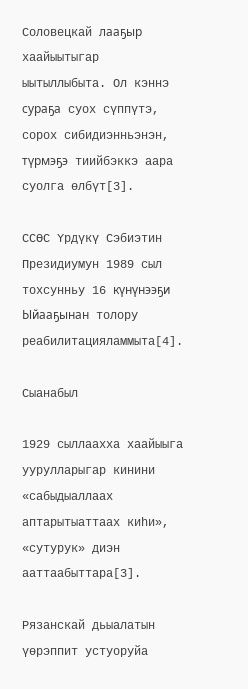Соловецкай лааҕыр хаайыытыгар ыытыллыбыта. Ол кэннэ сураҕа суох сүппүтэ, сорох сибидиэнньэнэн, түрмэҕэ тиийбэккэ аара суолга өлбүт[3].

ССӨС Үрдүкү Сэбиэтин Президиумун 1989 сыл тохсунньу 16 күнүнээҕи Ыйааҕынан толору реабилитацияламмыта[4].

Сыанабыл

1929 сыллаахха хаайыыга уурулларыгар кинини «сабыдыаллаах аптарытыаттаах киһи», «сутурук» диэн ааттаабыттара[3].

Рязанскай дьыалатын үөрэппит устуоруйа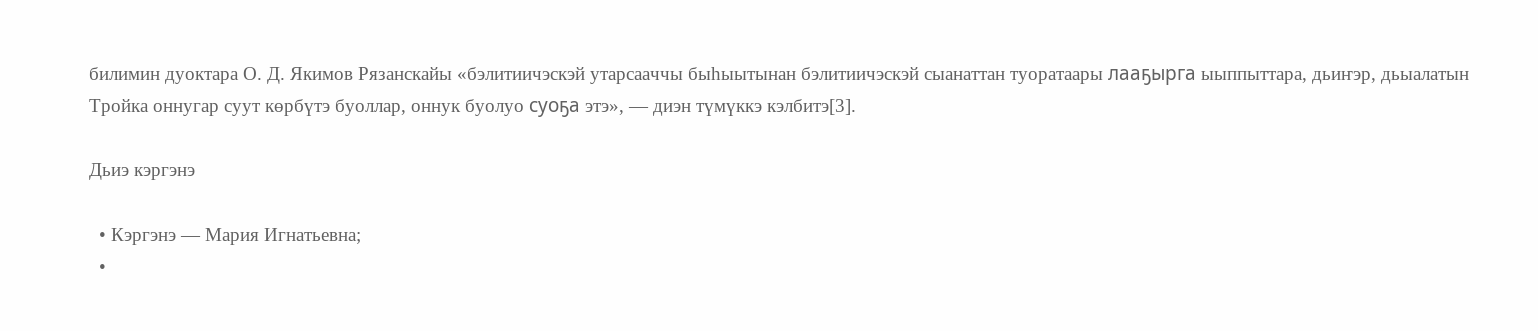билимин дуоктара О. Д. Якимов Рязанскайы «бэлитиичэскэй утарсааччы быһыытынан бэлитиичэскэй сыанаттан туоратаары лааҕырга ыыппыттара, дьиҥэр, дьыалатын Тройка оннугар суут көрбүтэ буоллар, оннук буолуо суоҕа этэ», — диэн түмүккэ кэлбитэ[3].

Дьиэ кэргэнэ

  • Кэргэнэ — Мария Игнатьевна;
  •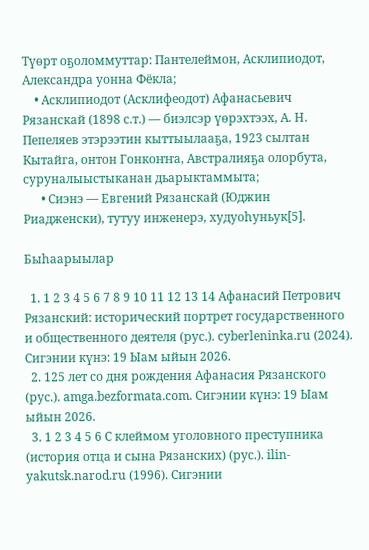Түөрт оҕоломмуттар: Пантелеймон, Асклипиодот, Александра уонна Фёкла;
    • Асклипиодот (Асклифеодот) Афанасьевич Рязанскай (1898 с.т.) — биэлсэр үөрэхтээх, А. Н. Пепеляев этэрээтин кыттыылааҕа, 1923 сылтан Кытайга, онтон Гонкоҥҥа, Австралияҕа олорбута, суруналыыстыканан дьарыктаммыта;
      • Сиэнэ — Евгений Рязанскай (Юджин Риадженски), тутуу инженерэ, худуоһуньук[5].

Быһаарыылар

  1. 1 2 3 4 5 6 7 8 9 10 11 12 13 14 Афанасий Петрович Рязанский: исторический портрет государственного и общественного деятеля (рус.). cyberleninka.ru (2024). Сигэнии күнэ: 19 Ыам ыйын 2026.
  2. 125 лет со дня рождения Афанасия Рязанского (рус.). amga.bezformata.com. Сигэнии күнэ: 19 Ыам ыйын 2026.
  3. 1 2 3 4 5 6 С клеймом уголовного преступника (история отца и сына Рязанских) (рус.). ilin-yakutsk.narod.ru (1996). Сигэнии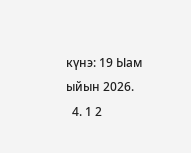күнэ: 19 Ыам ыйын 2026.
  4. 1 2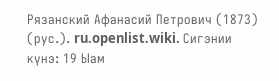Рязанский Афанасий Петрович (1873) (рус.). ru.openlist.wiki. Сигэнии күнэ: 19 Ыам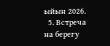ыйын 2026.
  5. Встреча на берегу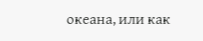океана, или как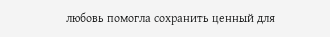любовь помогла сохранить ценный для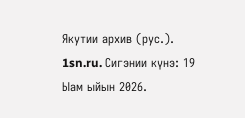Якутии архив (рус.). 1sn.ru. Сигэнии күнэ: 19 Ыам ыйын 2026.